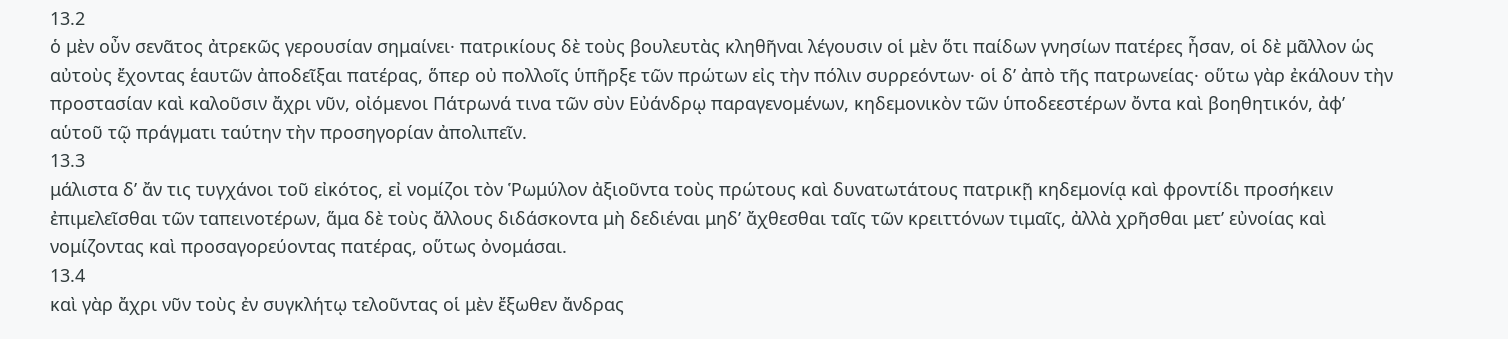13.2
ὁ μὲν οὖν σενᾶτος ἀτρεκῶς γερουσίαν σημαίνει· πατρικίους δὲ τοὺς βουλευτὰς κληθῆναι λέγουσιν οἱ μὲν ὅτι παίδων γνησίων πατέρες ἦσαν, οἱ δὲ μᾶλλον ὡς αὐτοὺς ἔχοντας ἑαυτῶν ἀποδεῖξαι πατέρας, ὅπερ οὐ πολλοῖς ὑπῆρξε τῶν πρώτων εἰς τὴν πόλιν συρρεόντων· οἱ δʼ ἀπὸ τῆς πατρωνείας· οὕτω γὰρ ἐκάλουν τὴν προστασίαν καὶ καλοῦσιν ἄχρι νῦν, οἰόμενοι Πάτρωνά τινα τῶν σὺν Εὐάνδρῳ παραγενομένων, κηδεμονικὸν τῶν ὑποδεεστέρων ὄντα καὶ βοηθητικόν, ἀφʼ αὑτοῦ τῷ πράγματι ταύτην τὴν προσηγορίαν ἀπολιπεῖν.
13.3
μάλιστα δʼ ἄν τις τυγχάνοι τοῦ εἰκότος, εἰ νομίζοι τὸν Ῥωμύλον ἀξιοῦντα τοὺς πρώτους καὶ δυνατωτάτους πατρικῇ κηδεμονίᾳ καὶ φροντίδι προσήκειν ἐπιμελεῖσθαι τῶν ταπεινοτέρων, ἅμα δὲ τοὺς ἄλλους διδάσκοντα μὴ δεδιέναι μηδʼ ἄχθεσθαι ταῖς τῶν κρειττόνων τιμαῖς, ἀλλὰ χρῆσθαι μετʼ εὐνοίας καὶ νομίζοντας καὶ προσαγορεύοντας πατέρας, οὕτως ὀνομάσαι.
13.4
καὶ γὰρ ἄχρι νῦν τοὺς ἐν συγκλήτῳ τελοῦντας οἱ μὲν ἔξωθεν ἄνδρας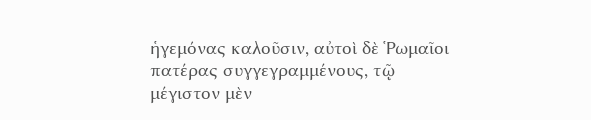ἡγεμόνας καλοῦσιν, αὐτοὶ δὲ Ῥωμαῖοι πατέρας συγγεγραμμένους, τῷ μέγιστον μὲν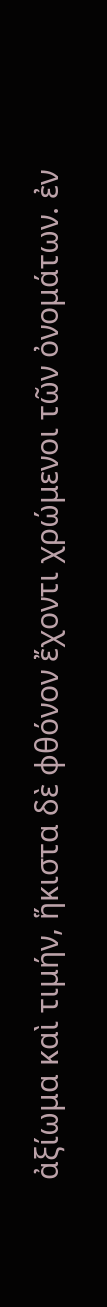ἀξίωμα καὶ τιμήν, ἥκιστα δὲ φθόνον ἔχοντι χρώμενοι τῶν ὀνομάτων. ἐν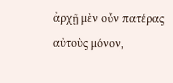ἀρχῇ μὲν οὖν πατέρας αὐτοὺς μόνον,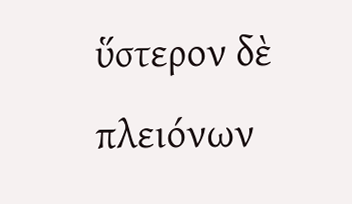ὕστερον δὲ πλειόνων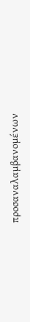προσαναλαμβανομένων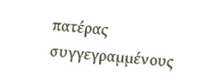πατέρας συγγεγραμμένους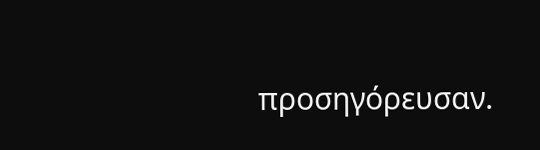προσηγόρευσαν.